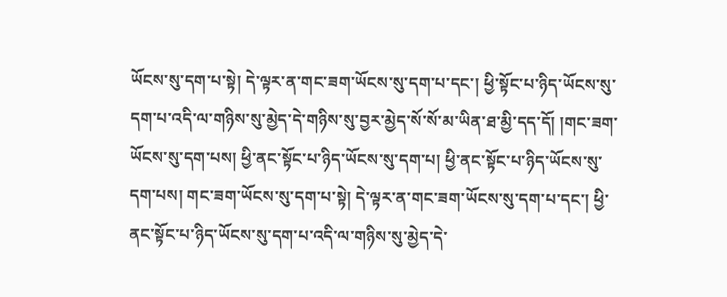ཡོངས་སུ་དག་པ་སྟེ། དེ་ལྟར་ན་གང་ཟག་ཡོངས་སུ་དག་པ་དང་། ཕྱི་སྟོང་པ་ཉིད་ཡོངས་སུ་དག་པ་འདི་ལ་གཉིས་སུ་མྱེད་དེ་གཉིས་སུ་བྱར་མྱེད་སོ་སོ་མ་ཡིན་ཐ་མྱི་དད་དོ། །གང་ཟག་ཡོངས་སུ་དག་པས། ཕྱི་ནང་སྟོང་པ་ཉིད་ཡོངས་སུ་དག་པ། ཕྱི་ནང་སྟོང་པ་ཉིད་ཡོངས་སུ་དག་པས། གང་ཟག་ཡོངས་སུ་དག་པ་སྟེ། དེ་ལྟར་ན་གང་ཟག་ཡོངས་སུ་དག་པ་དང་། ཕྱི་ནང་སྟོང་པ་ཉིད་ཡོངས་སུ་དག་པ་འདི་ལ་གཉིས་སུ་མྱེད་དེ་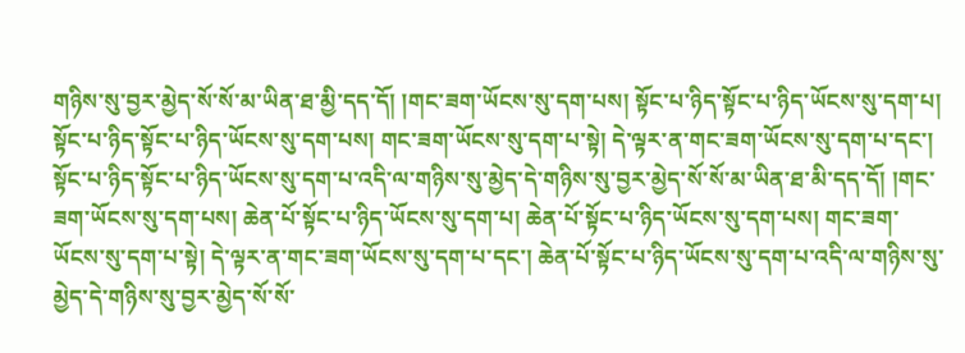གཉིས་སུ་བྱར་མྱེད་སོ་སོ་མ་ཡིན་ཐ་མྱི་དད་དོ། །གང་ཟག་ཡོངས་སུ་དག་པས། སྟོང་པ་ཉིད་སྟོང་པ་ཉིད་ཡོངས་སུ་དག་པ། སྟོང་པ་ཉིད་སྟོང་པ་ཉིད་ཡོངས་སུ་དག་པས། གང་ཟག་ཡོངས་སུ་དག་པ་སྟེ། དེ་ལྟར་ན་གང་ཟག་ཡོངས་སུ་དག་པ་དང་། སྟོང་པ་ཉིད་སྟོང་པ་ཉིད་ཡོངས་སུ་དག་པ་འདི་ལ་གཉིས་སུ་མྱེད་དེ་གཉིས་སུ་བྱར་མྱེད་སོ་སོ་མ་ཡིན་ཐ་མི་དད་དོ། །གང་ཟག་ཡོངས་སུ་དག་པས། ཆེན་པོ་སྟོང་པ་ཉིད་ཡོངས་སུ་དག་པ། ཆེན་པོ་སྟོང་པ་ཉིད་ཡོངས་སུ་དག་པས། གང་ཟག་ཡོངས་སུ་དག་པ་སྟེ། དེ་ལྟར་ན་གང་ཟག་ཡོངས་སུ་དག་པ་དང་། ཆེན་པོ་སྟོང་པ་ཉིད་ཡོངས་སུ་དག་པ་འདི་ལ་གཉིས་སུ་མྱེད་དེ་གཉིས་སུ་བྱར་མྱེད་སོ་སོ་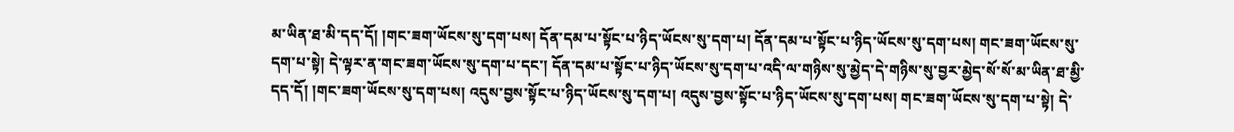མ་ཡིན་ཐ་མི་དད་དོ། །གང་ཟག་ཡོངས་སུ་དག་པས། དོན་དམ་པ་སྟོང་པ་ཉིད་ཡོངས་སུ་དག་པ། དོན་དམ་པ་སྟོང་པ་ཉིད་ཡོངས་སུ་དག་པས། གང་ཟག་ཡོངས་སུ་དག་པ་སྟེ། དེ་ལྟར་ན་གང་ཟག་ཡོངས་སུ་དག་པ་དང་། དོན་དམ་པ་སྟོང་པ་ཉིད་ཡོངས་སུ་དག་པ་འདི་ལ་གཉིས་སུ་མྱེད་དེ་གཉིས་སུ་བྱར་མྱེད་སོ་སོ་མ་ཡིན་ཐ་མྱི་དད་དོ། །གང་ཟག་ཡོངས་སུ་དག་པས། འདུས་བྱས་སྟོང་པ་ཉིད་ཡོངས་སུ་དག་པ། འདུས་བྱས་སྟོང་པ་ཉིད་ཡོངས་སུ་དག་པས། གང་ཟག་ཡོངས་སུ་དག་པ་སྟེ། དེ་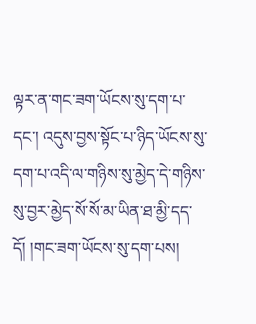ལྟར་ན་གང་ཟག་ཡོངས་སུ་དག་པ་དང་། འདུས་བྱས་སྟོང་པ་ཉིད་ཡོངས་སུ་དག་པ་འདི་ལ་གཉིས་སུ་མྱེད་དེ་གཉིས་སུ་བྱར་མྱེད་སོ་སོ་མ་ཡིན་ཐ་མྱི་དད་དོ། །གང་ཟག་ཡོངས་སུ་དག་པས།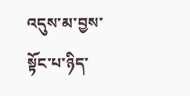འདུས་མ་བྱས་སྟོང་པ་ཉིད་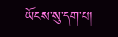ཡོངས་སུ་དག་པ།